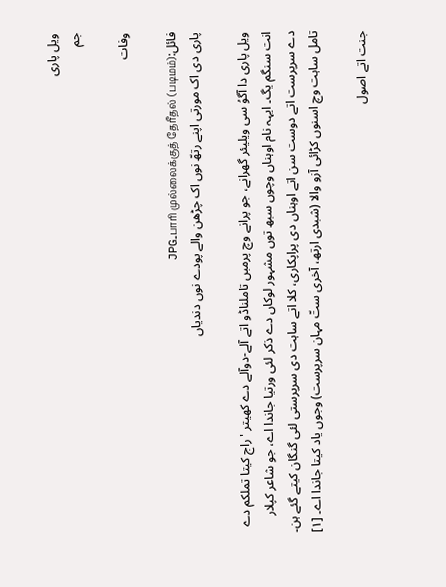ویل پاری
جم

وفات

فائل:பாரி முல்லைக்குத் தேரீதல் (படிமம்)۔JPG
پاری دی اک مورتی اپنے رتھّ نوں اک چڑھن والے پودے نوں دندیاں

ویل پاری دا آگوُ سی ویلیئر گھرانے، جو پرانے وچ پرمبں تاملناڈو اتے آلے-دوآلے دے کھیتر 'راج کیتا تملکم دے انت سنگم یگ۔ ایہہ نام اوہناں وچوں سبھ توں مشہور لوکاں دے ذکر لئی ورتیا جاندا اے، جو شاعر کپلار دے سرپرست اتے دوست سن اتے اوہناں دی پراپکاری، کلا اتے ساہت دی سرپرستی لئی گنگان کیتے گئے ہن۔ تامل ساہت وچ اسنوں کڑائی آزو والا (شبدی ارتھ، آخری ستّ مہان سرپرست) وجوں یاد کیتا جاندا اے۔ [۱]

جنت اتے اصول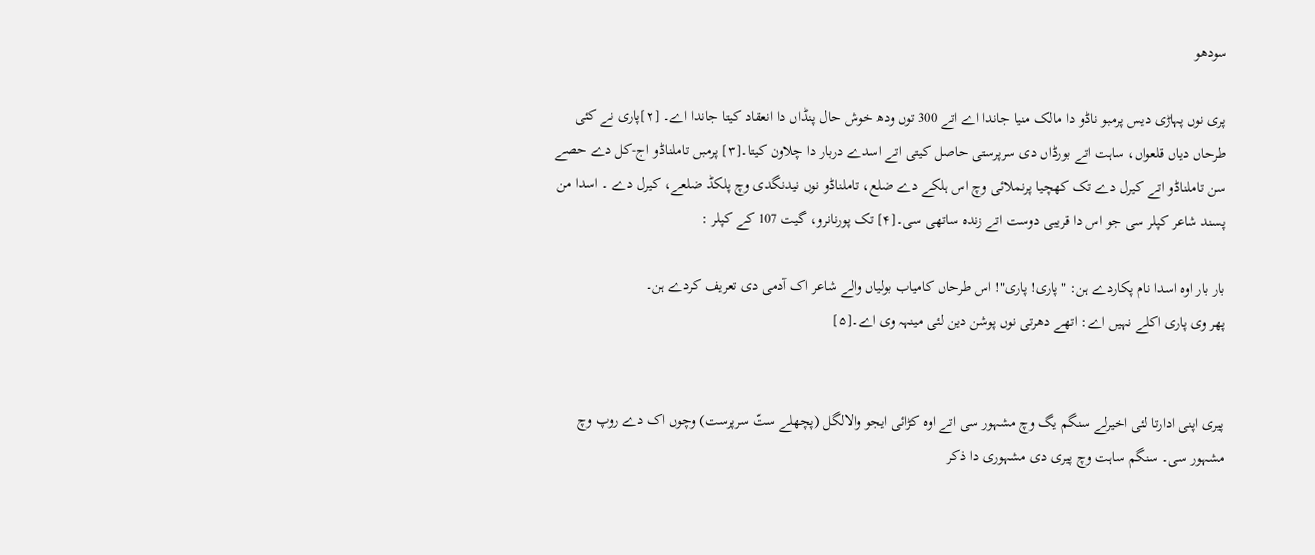سودھو

پری نوں پہاڑی دیس پرمبو ناڈو دا مالک منیا جاندا اے اتے 300 توں ودھ خوش حال پنڈاں دا انعقاد کیتا جاندا اے۔ [۲]پاری نے کئی طرحاں دیاں قلعواں، ساہت اتے بورڈاں دی سرپرستی حاصل کیتی اتے اسدے دربار دا چلاون کیتا۔[۳] پرمبں تاملناڈو اج-کل دے حصے سن تاملناڈو اتے کیرل دے تک کھچیا پرنملائی وچ اس ہلکے دے ضلع، تاملناڈو نوں نیدنگدی وچ پلکڈ ضلعے، کیرل دے ۔ اسدا من پسند شاعر کپلر سی جو اس دا قریبی دوست اتے زندہ ساتھی سی۔[۴] تک پورنانرو، گیت 107 کے کپلر :

بار بار اوہ اسدا نام پکاردے ہن: "پاری! پاری"! اس طرحاں کامیاب بولیاں والے شاعر اک آدمی دی تعریف کردے ہن۔
پھر وی پاری اکلے نہیں اے: اتھے دھرتی نوں پوشن دین لئی مینہہ وی اے۔[۵]


پیری اپنی ادارتا لئی اخیرلے سنگم یگ وچ مشہور سی اتے اوہ کڑائی ایجو والالگل (پچھلے ستّ سرپرست) وچوں اک دے روپ وچ مشہور سی۔ سنگم ساہت وچ پیری دی مشہوری دا ذکر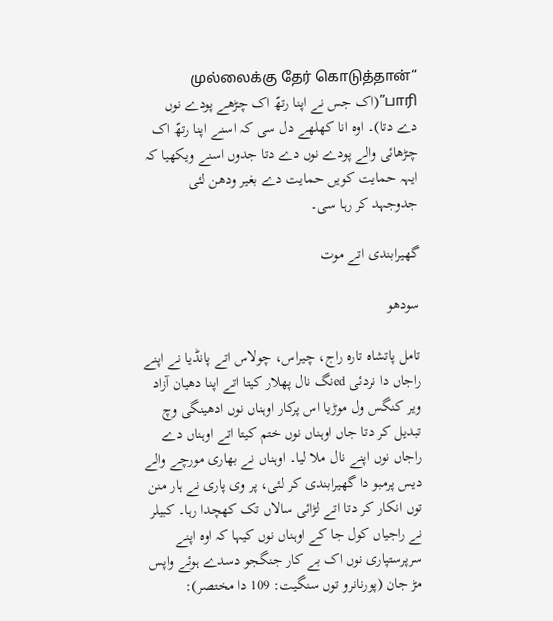“முல்லைக்கு தேர் கொடுத்தான் பாரி”(اک جس نے اپنا رتھّ اک چڑھے پودے نوں دے دتا)۔ اوہ انا کھلھے دل سی کہ اسنے اپنا رتھّ اک چڑھائی والے پودے نوں دے دتا جدوں اسنے ویکھیا کہ ایہہ حمایت کویں حمایت دے بغیر ودھن لئی جدوجہد کر رہا سی۔

گھیرابندی اتے موت

سودھو

تامل پاتشاہ تارہ راج، چیراس، چولاس اتے پانڈیا نے اپنے راجاں دا نردئی edنگ نال پھلار کیتا اتے اپنا دھیان آزاد ویر کنگس ول موڑیا اس پرکار اوہناں نوں ادھینگی وچ تبدیل کر دتا جاں اوہناں نوں ختم کیتا اتے اوہناں دے راجاں نوں اپنے نال ملا لیا۔ اوہناں نے بھاری مورچے والے دیس پرمبو دا گھیرابندی کر لئی، پر وی پاری نے ہار منن توں انکار کر دتا اتے لڑائی سالاں تک کھچدا رہا۔ کبیلر نے راجیاں کول جا کے اوہناں نوں کیہا کہ اوہ اپنے سرپرستپاری نوں اک بے کار جنگجو دسدے ہوئے واپس مڑ جان (پورنانرو توں سنگیت: 109 دا مختصر):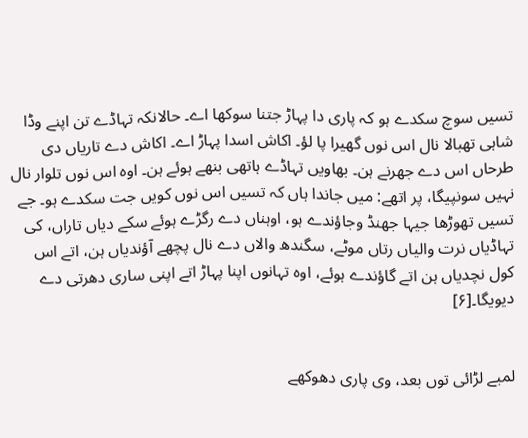تسیں سوچ سکدے ہو کہ پاری دا پہاڑ جتنا سوکھا اے۔ حالانکہ تہاڈے تن اپنے وڈا شاہی تھبالا نال اس نوں گھیرا پا لؤ۔ اکاش اسدا پہاڑ اے۔ اکاش دے تاریاں دی طرحاں اس دے جھرنے ہن۔ بھاویں تہاڈے ہاتھی بنھے ہوئے ہن۔ اوہ اس نوں تلوار نال نہیں سونپیگا، پر اتھے: میں جاندا ہاں کہ تسیں اس نوں کویں جت سکدے ہو۔ جے تسیں تھوڑھا جیہا جھنڈ وجاؤندے ہو، اوہناں دے رگڑے ہوئے سکے دیاں تاراں، کی تہاڈیاں نرت والیاں رتاں موٹے، سگندھ والاں دے نال پچھے آؤندیاں ہن، اتے اس کول نچدیاں ہن اتے گاؤندے ہوئے، اوہ تہانوں اپنا پہاڑ اتے اپنی ساری دھرتی دے دیویگا۔[۶]


لمبے لڑائی توں بعد، وی پاری دھوکھے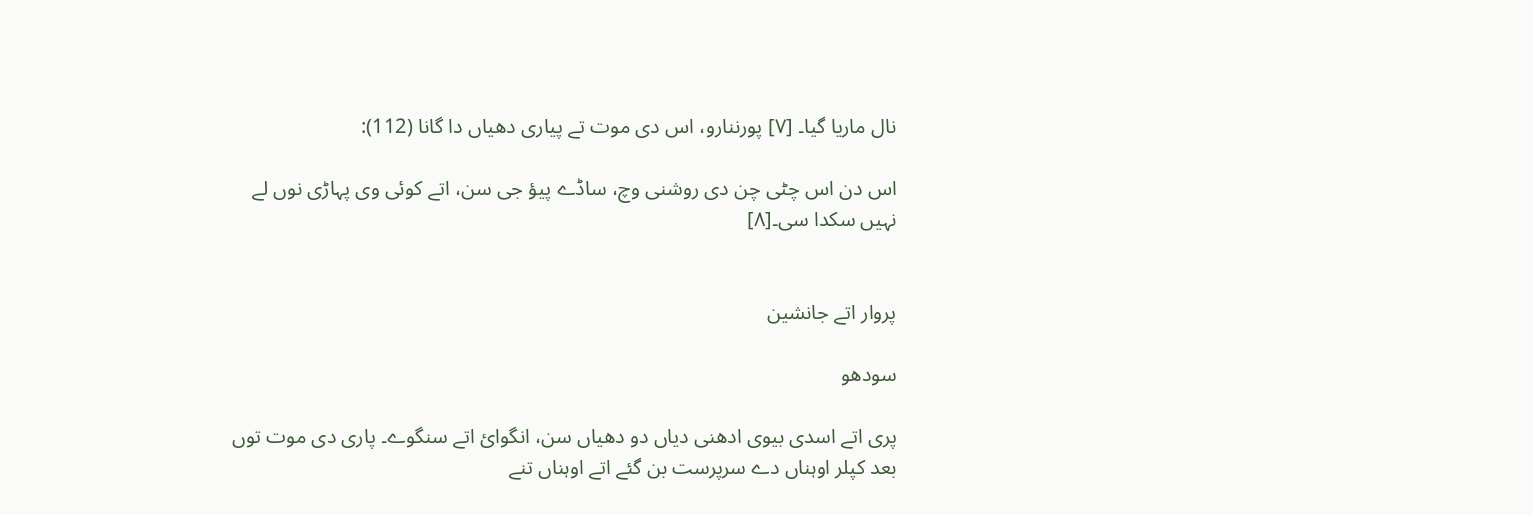نال ماریا گیا۔ [۷] پورننارو، اس دی موت تے پیاری دھیاں دا گانا (112):

اس دن اس چٹی چن دی روشنی وچ، ساڈے پیؤ جی سن، اتے کوئی وی پہاڑی نوں لے نہیں سکدا سی۔[۸]


پروار اتے جانشین

سودھو

پری اتے اسدی بیوی ادھنی دیاں دو دھیاں سن، انگوائ اتے سنگوے۔ پاری دی موت توں بعد کپلر اوہناں دے سرپرست بن گئے اتے اوہناں تنے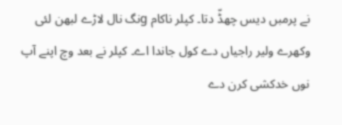نے پرمبں دیس چھڈّ دتا۔ کپلر ناکام gنگ نال لاڑے لبھن لئی وکھرے ولیر راجیاں دے کول جاندا اے۔ کپلر نے بعد وچ اپنے آپ نوں خدکشی کرن دے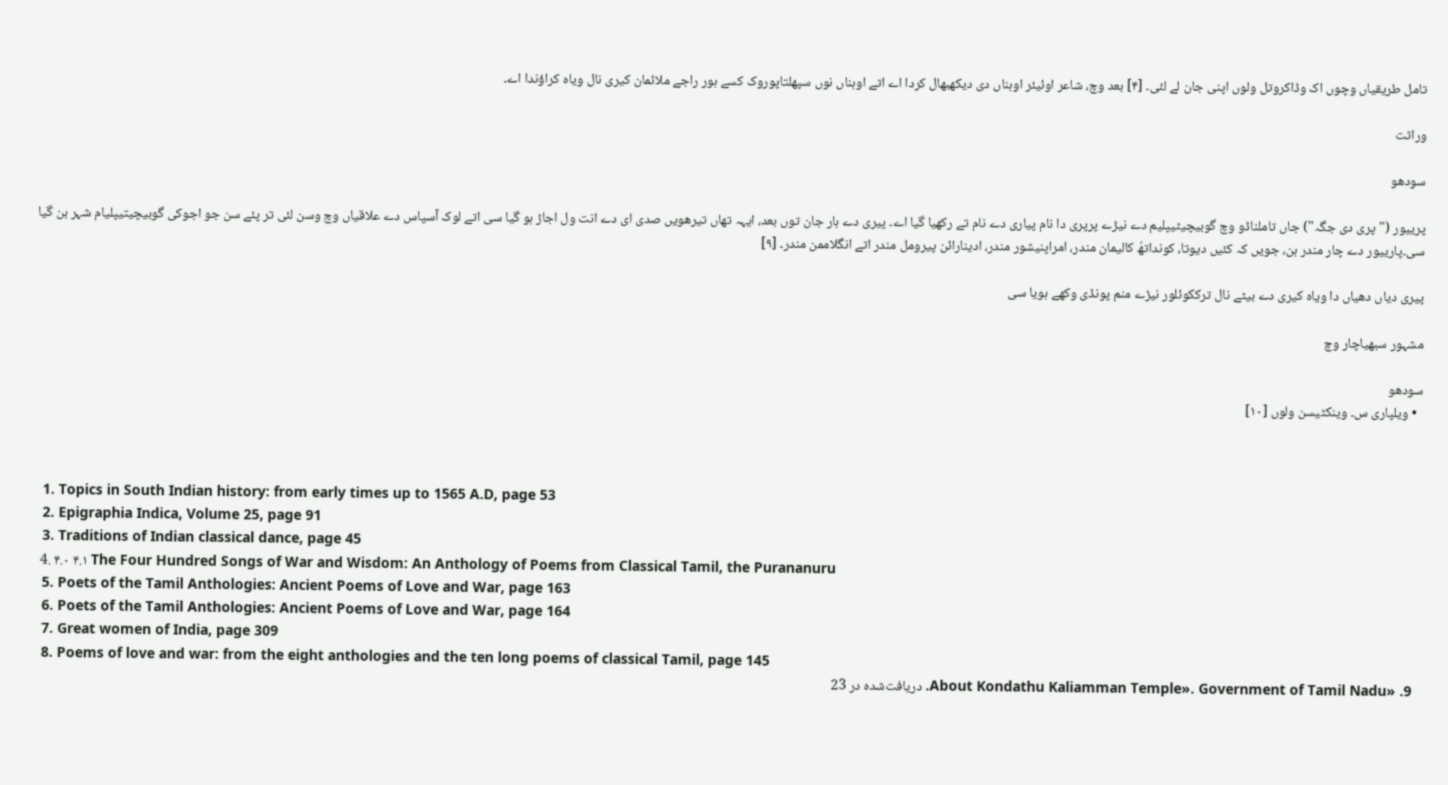تامل طریقیاں وچوں اک وڈاکروتل ولوں اپنی جان لے لئی۔ [۴] بعد وچ، شاعر اوئیئر اوہناں دی دیکھبھال کردا اے اتے اوہناں نوں سپھلتاپوروک کسے ہور راجے ملائمان کیری نال ویاہ کراؤندا اے۔

وراثت

سودھو

پرییور ("پری دی جگہ") جاں تاملناڈو وچ گوبیچیٹیپلیم دے نیڑے پرپری دا نام پیاری دے نام تے رکھیا گیا اے۔ پیری دے ہار جان توں بعد، ایہہ تھاں تیرھویں صدی ای دے انت ول اجاڑ ہو گیا سی اتے لوک آسپاس دے علاقیاں وچ وسن لئی تر پئے سن جو اجوکی گوبیچیتیپلیام شہر بن گیا سی۔پارییور دے چار مندر ہن، جویں کہ کئیں دیوتا، کونداتھُ کالیمان مندر، امراپنیشور مندر، ادینارائن پیرومل مندر اتے انگلاممن مندر۔ [۹]

پیری دیاں دھیاں دا ویاہ کیری دے بیٹے نال ترککوئلور نیڑے منم پونڈی وکھے ہویا سی

مشہور سبھیاچار وچ

سودھو
  • ویلپاری س۔ وینکٹیسن ولوں [۱۰]



  1. Topics in South Indian history: from early times up to 1565 A.D, page 53
  2. Epigraphia Indica, Volume 25, page 91
  3. Traditions of Indian classical dance, page 45
  4. ۴.۰ ۴.۱ The Four Hundred Songs of War and Wisdom: An Anthology of Poems from Classical Tamil, the Purananuru
  5. Poets of the Tamil Anthologies: Ancient Poems of Love and War, page 163
  6. Poets of the Tamil Anthologies: Ancient Poems of Love and War, page 164
  7. Great women of India, page 309
  8. Poems of love and war: from the eight anthologies and the ten long poems of classical Tamil, page 145
  9. «About Kondathu Kaliamman Temple». Government of Tamil Nadu. دریافت‌شده در 23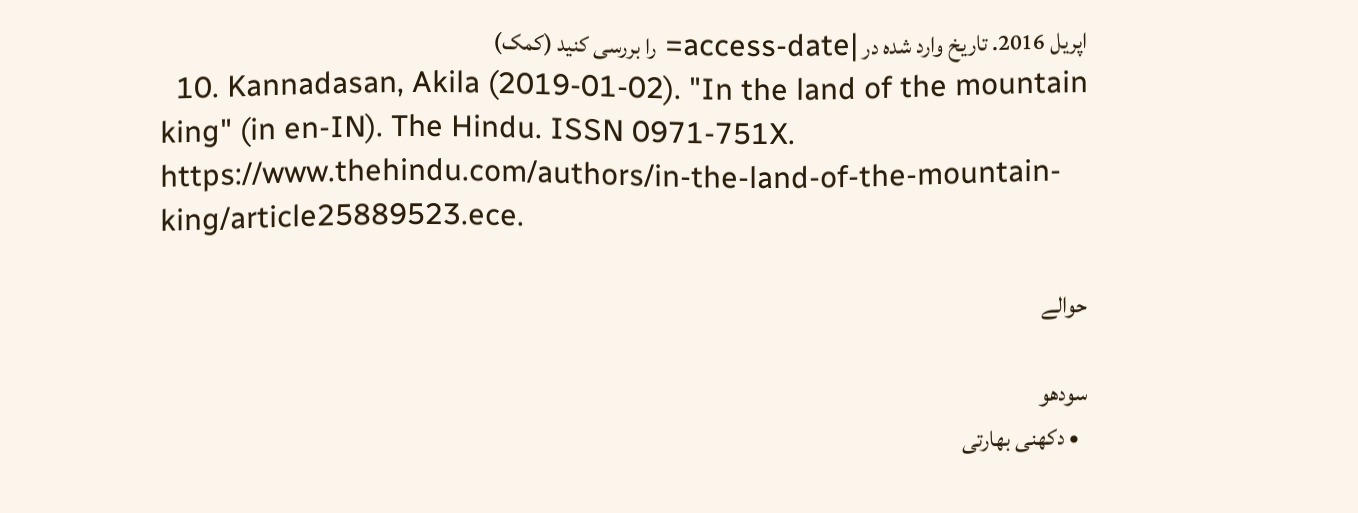اپریل 2016. تاریخ وارد شده در |access-date= را بررسی کنید (کمک)
  10. Kannadasan, Akila (2019-01-02). "In the land of the mountain king" (in en-IN). The Hindu. ISSN 0971-751X. https://www.thehindu.com/authors/in-the-land-of-the-mountain-king/article25889523.ece.

حوالے

سودھو
  • دکھنی بھارتی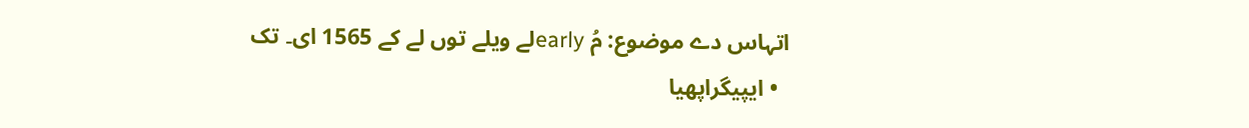اتہاس دے موضوع: مُ earlyلے ویلے توں لے کے 1565 ای۔ تک
  • ایپیگراپھیا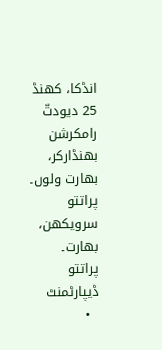انڈکا، کھنڈ 25 دیودتّ رامکرشن بھنڈارکر، بھارت ولوں۔ پراتتو سرویکھن، بھارت۔ پراتتو ڈیپارٹمنٹ
  •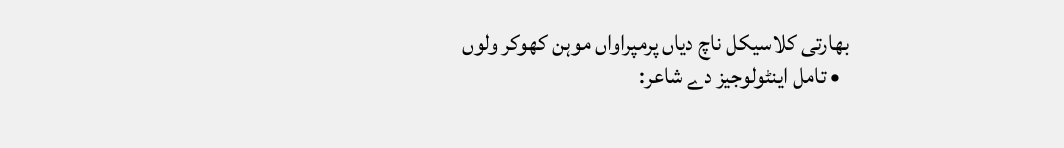بھارتی کلاسیکل ناچ دیاں پرمپراواں موہن کھوکر ولوں
  • تامل اینٹولوجیز دے شاعر: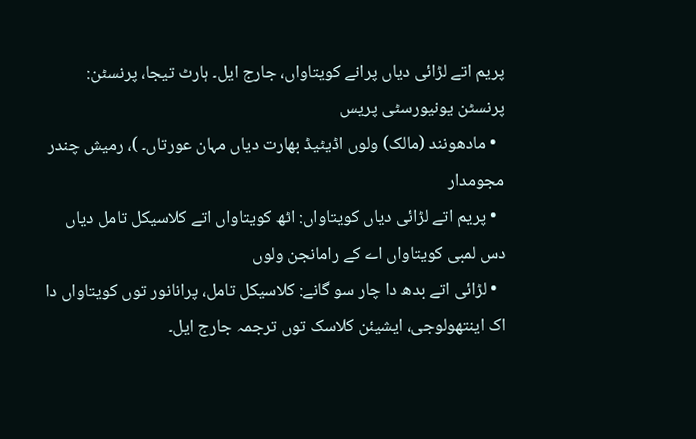پریم اتے لڑائی دیاں پرانے کویتاواں، جارج ایل۔ ہارٹ تیجا، پرنسٹن: پرنسٹن یونیورسٹی پریس
  • مادھونند (مالک) ولوں اڈیٹیڈ بھارت دیاں مہان عورتاں۔ )، رمیش چندر مجومدار
  • پریم اتے لڑائی دیاں کویتاواں: اٹھ کویتاواں اتے کلاسیکل تامل دیاں دس لمبی کویتاواں اے کے رامانجن ولوں
  • لڑائی اتے بدھ دا چار سو گانے: کلاسیکل تامل، پرانانور توں کویتاواں دا اک اینتھولوجی، ایشیئن کلاسک توں ترجمہ جارج ایل۔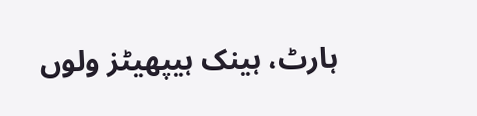ہارٹ، ہینک ہیپھیٹز ولوں